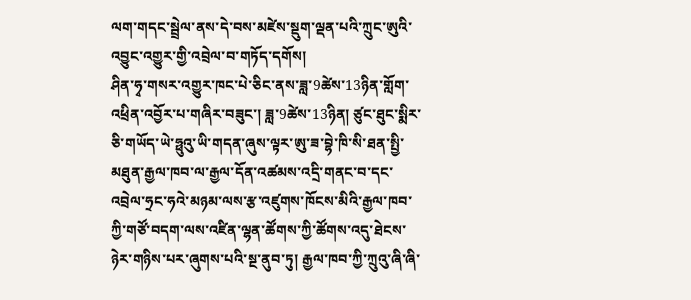ལག་གདང་སྦྲེལ་ནས་དེ་བས་མཛེས་སྡུག་ལྡན་པའི་ཀྲུང་ཨུའི་འབྱུང་འགྱུར་གྱི་འབྲེལ་བ་གཏོད་དགོས།
ཤིན་ཧྭ་གསར་འགྱུར་ཁང་པེ་ཅིང་ནས་ཟླ་9ཚེས་13ཉིན་གློག་འཕྲིན་འབྱོར་པ་གཞིར་བཟུང་། ཟླ་9ཚེས་13ཉིན། ཙུང་ཐུང་སྨིར་ཅི་གཡོད་ཡེ་ཧྥུའུ་ཡི་གདན་ཞུས་ལྟར་ཨུ་ཟ་བྷེ་ཁི་སི་ཐན་སྤྱི་མཐུན་རྒྱལ་ཁབ་ལ་རྒྱལ་དོན་འཚམས་འདྲི་གནང་བ་དང་འབྲེལ་ཧྲང་ཧའེ་མཉམ་ལས་རྩ་འཛུགས་ཁོངས་མིའི་རྒྱལ་ཁབ་ཀྱི་གཙོ་བདག་ལས་འཛིན་ལྷན་ཚོགས་ཀྱི་ཚོགས་འདུ་ཐེངས་ཉེར་གཉིས་པར་ཞུགས་པའི་སྔ་ནུབ་ཏུ། རྒྱལ་ཁབ་ཀྱི་ཀྲུའུ་ཞི་ཞི་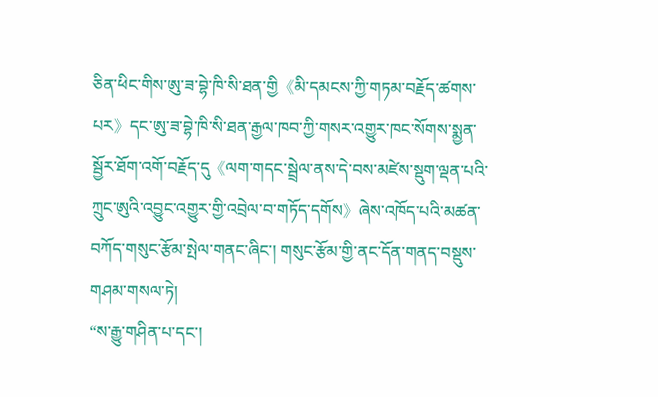ཅིན་ཕིང་གིས་ཨུ་ཟ་བྷེ་ཁི་སི་ཐན་གྱི《མི་དམངས་ཀྱི་གཏམ་བརྗོད་ཚགས་པར》དང་ཨུ་ཟ་བྷེ་ཁི་སི་ཐན་རྒྱལ་ཁབ་ཀྱི་གསར་འགྱུར་ཁང་སོགས་སྨྱན་སྦྱོར་ཐོག་འགོ་བརྗོད་དུ《ལག་གདང་སྦྲེལ་ནས་དེ་བས་མཛེས་སྡུག་ལྡན་པའི་ཀྲུང་ཨུའི་འབྱུང་འགྱུར་གྱི་འབྲེལ་བ་གཏོད་དགོས》ཞེས་འཁོད་པའི་མཚན་བཀོད་གསུང་རྩོམ་སྤེལ་གནང་ཞིང་། གསུང་རྩོམ་གྱི་ནང་དོན་གནད་བསྡུས་གཤམ་གསལ་ཏེ།
“ས་རྒྱུ་གཤིན་པ་དང་།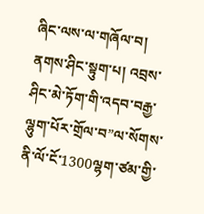ཞིང་ལས་ལ་གཞོལ་བ། ནགས་ཤིང་སྟུག་པ། འབྲས་ཤིང་མེ་ཏོག་གི་འདབ་བརྒྱ་ལྷུག་པོར་གྲོལ་བ”ལ་སོགས་ནི་ལོ་ངོ་1300ལྷག་ཙམ་གྱི་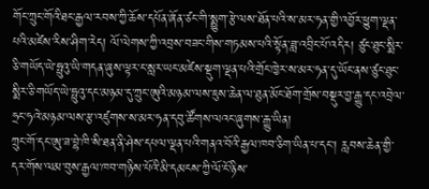གོང་ཀྲུང་གོའི་ཐང་རྒྱལ་རབས་ཀྱི་ཆོས་དཔོན་ཞོན་ཙང་གི་སྨྱུག་རྩེ་ལས་ཐོན་པའི་ས་མར་ཧན་གྱི་འབྱོར་ཕྱུག་ལྡན་པའི་མཛེས་རིས་ཤིག་རེད། ལོ་ལེགས་ཀྱི་འབྲས་བཟང་གིས་གཏམས་པའི་སྟོན་ཟླ་འབྲིང་པོ་འདིར། ཙུང་ཐུང་སྨིར་ཅི་གཡོད་ཡེ་ཧྥུའུ་ཡི་གདན་ཞུས་ལྟར་ང་སླར་ཡང་མཛེས་སྡུག་ལྡན་པའི་གྲོང་ཁྱེར་ས་མར་ཧན་དུ་ཡོང་ནས་ཙུང་ཐུང་སྨིར་ཅི་གཡོད་ཡེ་ཧྥུའུ་དང་མཉམ་དུ་ཀྲུང་ཨུའི་མཉམ་ལས་ཇུས་ཆེན་ལ་ཐུན་མོང་ཐོག་གྲོས་བསྡུར་བྱ་རྒྱུ་དང་འབྲེལ་ཧྲང་ཧའེ་མཉམ་ལས་རྩ་འཛུགས་ས་མར་ཧན་དབུ་ཚོགས་ལའང་ཞུགས་རྒྱུ་ཡིན།
ཀྲུང་གོ་དང་ཨུ་ཟ་བྷེ་ཁི་སི་ཐན་ནི་ཤེས་དཔལ་ལྡན་པའི་གནའ་བོའི་རྒྱལ་ཁབ་ཅིག་ཡིན་པ་དང་། རླབས་ཆེན་གྱི་དར་གོས་ལམ་བུས་རྒྱལ་ཁབ་གཉིས་པོའི་མི་དམངས་ཀྱི་ལོ་ངོ་ཉིས་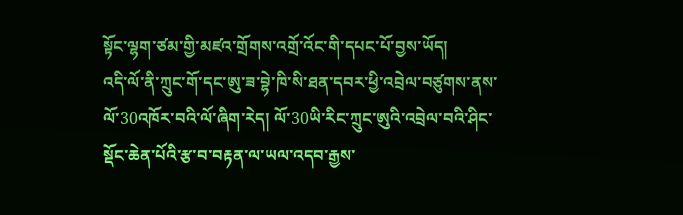སྟོང་ལྷག་ཙམ་གྱི་མཛའ་གྲོགས་འགྲོ་འོང་གི་དཔང་པོ་བྱས་ཡོད།
འདི་ལོ་ནི་ཀྲུང་གོ་དང་ཨུ་ཟ་བྷེ་ཁི་སི་ཐན་དབར་ཕྱི་འབྲེལ་བཙུགས་ནས་ལོ་30འཁོར་བའི་ལོ་ཞིག་རེད། ལོ་30ཡི་རིང་ཀྲུང་ཨུའི་འབྲེལ་བའི་ཤིང་སྡོང་ཆེན་པོའི་རྩ་བ་བརྟན་ལ་ཡལ་འདབ་རྒྱས་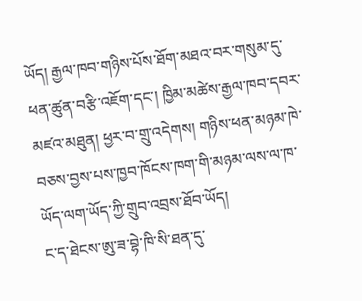ཡོད། རྒྱལ་ཁབ་གཉིས་པོས་ཐོག་མཐའ་བར་གསུམ་དུ་ཕན་ཚུན་བརྩི་འཇོག་དང་། ཁྱིམ་མཚེས་རྒྱལ་ཁབ་དབར་མཛའ་མཐུན། ཕྱར་བ་གྲུ་འདེགས། གཉིས་ཕན་མཉམ་ཁེ་བཅས་བྱས་པས་ཁྱབ་ཁོངས་ཁག་གི་མཉམ་ལས་ལ་ཁ་ཡོད་ལག་ཡོད་ཀྱི་གྲུབ་འབྲས་ཐོབ་ཡོད།
ང་ད་ཐེངས་ཨུ་ཟ་བྷེ་ཁི་སི་ཐན་དུ་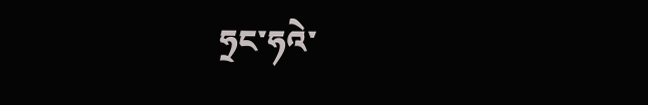ཧྲང་ཧའེ་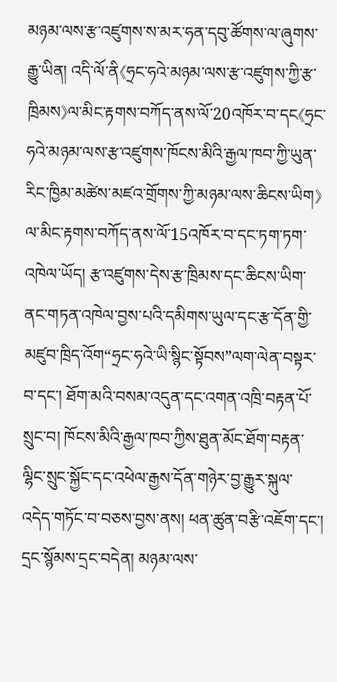མཉམ་ལས་རྩ་འཛུགས་ས་མར་ཧན་དབུ་ཚོགས་ལ་ཞུགས་རྒྱུ་ཡིན། འདི་ལོ་ནི《ཧྲང་ཧའེ་མཉམ་ལས་རྩ་འཛུགས་ཀྱི་རྩ་ཁྲིམས》ལ་མིང་རྟགས་བཀོད་ནས་ལོ་20འཁོར་བ་དང《ཧྲང་ཧའེ་མཉམ་ལས་རྩ་འཛུགས་ཁོངས་མིའི་རྒྱལ་ཁབ་ཀྱི་ཡུན་རིང་ཁྱིམ་མཚེས་མཛའ་གྲོགས་ཀྱི་མཉམ་ལས་ཆིངས་ཡིག》ལ་མིང་རྟགས་བཀོད་ནས་ལོ་15འཁོར་བ་དང་ཏག་ཏག་འཁེལ་ཡོད། རྩ་འཛུགས་དེས་རྩ་ཁྲིམས་དང་ཆིངས་ཡིག་ནང་གཏན་འཁེལ་བྱས་པའི་དམིགས་ཡུལ་དང་རྩ་དོན་གྱི་མཛུབ་ཁྲིད་འོག“ཧྲང་ཧའེ་ཡི་སྙིང་སྟོབས”ལག་ལེན་བསྟར་བ་དང་། ཐོག་མའི་བསམ་འདུན་དང་འགན་འཁྲི་བརྟན་པོ་སྲུང་བ། ཁོངས་མིའི་རྒྱལ་ཁབ་ཀྱིས་ཐུན་མོང་ཐོག་བརྟན་ལྷིང་སྲུང་སྐྱོང་དང་འཕེལ་རྒྱས་དོན་གཉེར་བྱ་རྒྱུར་སྐུལ་འདེད་གཏོང་བ་བཅས་བྱས་ནས། ཕན་ཚུན་བརྩི་འཇོག་དང་། དྲང་སྙོམས་དྲང་བདེན། མཉམ་ལས་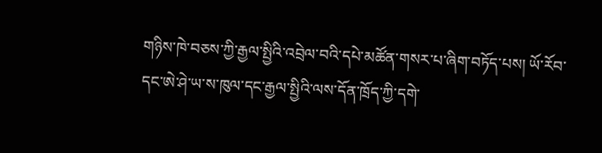གཉིས་ཁེ་བཅས་ཀྱི་རྒྱལ་སྤྱིའི་འབྲེལ་བའི་དཔེ་མཚོན་གསར་པ་ཞིག་བཏོད་པས། ཡོ་རོབ་དང་ཨེ་ཤེ་ཡ་ས་ཁུལ་དང་རྒྱལ་སྤྱིའི་ལས་དོན་ཁྲོད་ཀྱི་དགེ་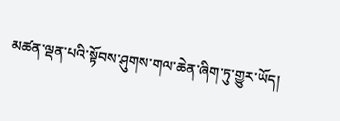མཚན་ལྡན་པའི་སྟོབས་ཤུགས་གལ་ཆེན་ཞིག་ཏུ་གྱུར་ཡོད།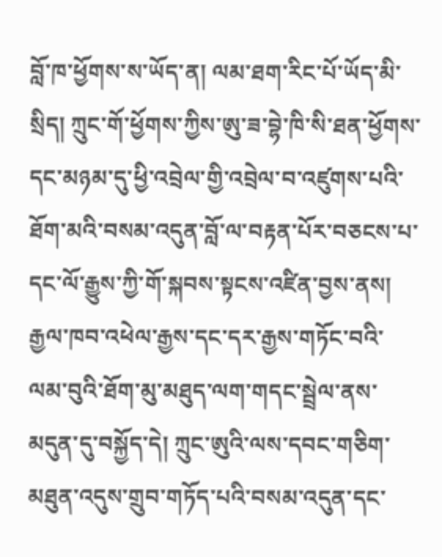བློ་ཁ་ཕྱོགས་ས་ཡོད་ན། ལམ་ཐག་རིང་པོ་ཡོད་མི་སྲིད། ཀྲུང་གོ་ཕྱོགས་ཀྱིས་ཨུ་ཟ་བྷེ་ཁི་སི་ཐན་ཕྱོགས་དང་མཉམ་དུ་ཕྱི་འབྲེལ་གྱི་འབྲེལ་བ་འཛུགས་པའི་ཐོག་མའི་བསམ་འདུན་བློ་ལ་བརྟན་པོར་བཅངས་པ་དང་ལོ་རྒྱུས་ཀྱི་གོ་སྐབས་སྟངས་འཛིན་བྱས་ནས། རྒྱལ་ཁབ་འཕེལ་རྒྱས་དང་དར་རྒྱས་གཏོང་བའི་ལམ་བུའི་ཐོག་མུ་མཐུད་ལག་གདང་སྦྲེལ་ནས་མདུན་དུ་བསྐྱོད་དེ། ཀྲུང་ཨུའི་ལས་དབང་གཅིག་མཐུན་འདུས་གྲུབ་གཏོད་པའི་བསམ་འདུན་དང་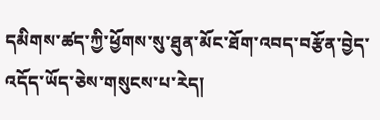དམིགས་ཚད་ཀྱི་ཕྱོགས་སུ་ཐུན་མོང་ཐོག་འབད་བརྩོན་བྱེད་འདོད་ཡོད་ཅེས་གསུངས་པ་རེད།